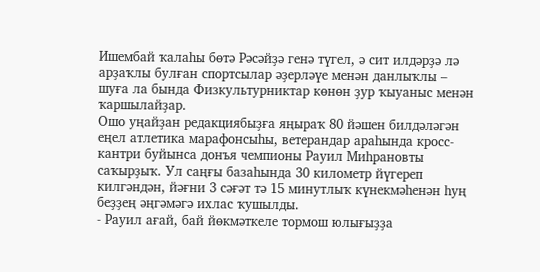Ишембай ҡалаһы бөтә Рәсәйҙә генә түгел, ә сит илдәрҙә лә арҙаҡлы булған спортсылар әҙерләүе менән данлыҡлы – шуға ла бында Физкультурниктар көнөн ҙур ҡыуаныс менән ҡаршылайҙар.
Ошо уңайҙан редакциябыҙға яңыраҡ 80 йәшен билдәләгән еңел атлетика марафонсыһы, ветерандар араһында кросс-кантри буйынса донъя чемпионы Рауил Миһрановты саҡырҙыҡ. Ул саңғы базаһында 30 километр йүгереп килгәндән, йәғни 3 сәғәт тә 15 минутлыҡ күнекмәһенән һуң беҙҙең әңгәмәгә ихлас ҡушылды.
- Рауил ағай, бай йөкмәткеле тормош юлығыҙҙа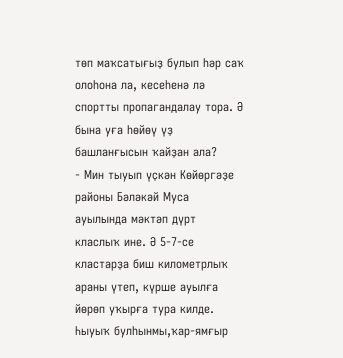төп маҡсатығыҙ булып һәр саҡ олоһона ла, кесеһенә лә спортты пропагандалау тора. Ә бына уға һөйөү үҙ башланғысын ҡайҙан ала?
- Мин тыуып үҫкән Көйөргәҙе районы Бәләкәй Муса ауылында мәктәп дүрт класлыҡ ине. Ә 5-7-се кластарҙа биш километрлыҡ араны үтеп, күрше ауылға йөрөп уҡырға тура килде. Һыуыҡ булһынмы,ҡар-ямғыр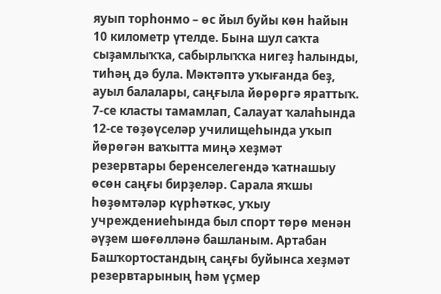яуып торһонмо – өс йыл буйы көн һайын 10 километр үтелде. Бына шул саҡта сыҙамлыҡҡа, сабырлыҡҡа нигеҙ һалынды, тиһәң дә була. Мәктәптә уҡығанда беҙ, ауыл балалары, саңғыла йөрөргә яраттыҡ. 7-се класты тамамлап, Салауат ҡалаһында 12-се төҙөүселәр училищеһында уҡып йөрөгән ваҡытта миңә хеҙмәт резервтары беренселегендә ҡатнашыу өсөн саңғы бирҙеләр. Сарала яҡшы һөҙөмтәләр күрһәткәс, уҡыу учреждениеһында был спорт төрө менән әүҙем шөғөлләнә башланым. Артабан Башҡортостандың саңғы буйынса хеҙмәт резервтарының һәм үҫмер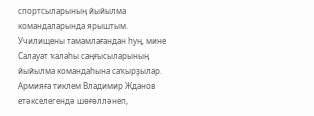спортсыларының йыйылма командаларында ярыштым. Училищены тамамлағандан һуң, мине Салауат ҡалаһы саңғысыларының йыйылма командаһына саҡырҙылар. Армияға тиклем Владимир Жданов етәкселегендә шөғөлләнеп,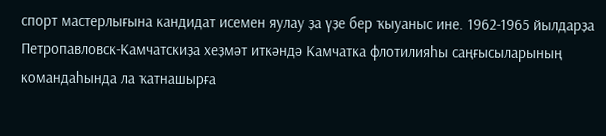спорт мастерлығына кандидат исемен яулау ҙа үҙе бер ҡыуаныс ине. 1962-1965 йылдарҙа Петропавловск-Камчатскиҙа хеҙмәт иткәндә Камчатка флотилияһы саңғысыларының командаһында ла ҡатнашырға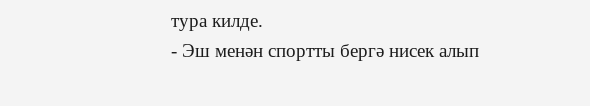тура килде.
- Эш менән спортты бергә нисек алып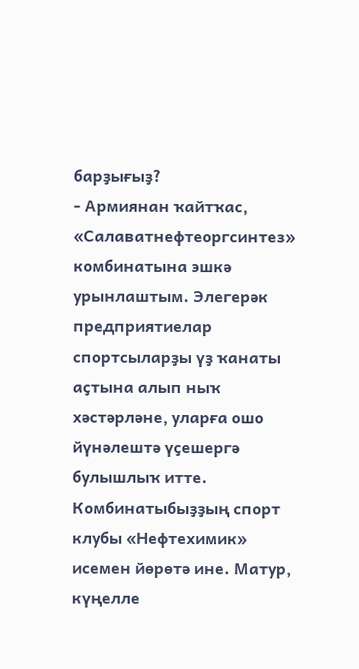барҙығыҙ?
- Армиянан ҡайтҡас, «Салаватнефтеоргсинтез» комбинатына эшкә урынлаштым. Элегерәк предприятиелар спортсыларҙы үҙ ҡанаты аҫтына алып ныҡ хәстәрләне, уларға ошо йүнәлештә үҫешергә булышлыҡ итте. Комбинатыбыҙҙың спорт клубы «Нефтехимик» исемен йөрөтә ине. Матур, күңелле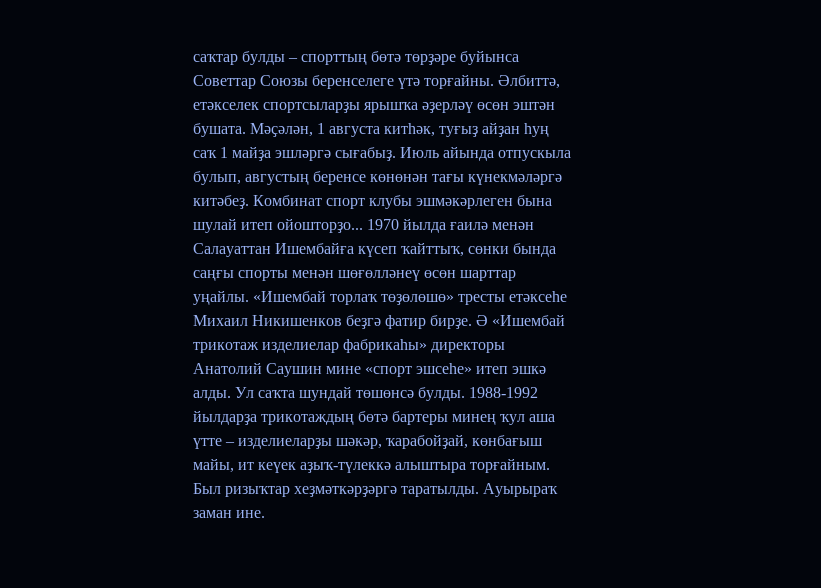саҡтар булды – спорттың бөтә төрҙәре буйынса Советтар Союзы беренселеге үтә торғайны. Әлбиттә, етәкселек спортсыларҙы ярышҡа әҙерләү өсөн эштән бушата. Мәҫәлән, 1 августа китһәк, туғыҙ айҙан һуң саҡ 1 майҙа эшләргә сығабыҙ. Июль айында отпускыла булып, августың беренсе көнөнән тағы күнекмәләргә китәбеҙ. Комбинат спорт клубы эшмәкәрлеген бына шулай итеп ойошторҙо... 1970 йылда ғаилә менән Салауаттан Ишембайға күсеп ҡайттыҡ, сөнки бында саңғы спорты менән шөғөлләнеү өсөн шарттар уңайлы. «Ишембай торлаҡ төҙөлөшө» тресты етәксеһе Михаил Никишенков беҙгә фатир бирҙе. Ә «Ишембай трикотаж изделиелар фабрикаһы» директоры Анатолий Саушин мине «спорт эшсеһе» итеп эшкә алды. Ул саҡта шундай төшөнсә булды. 1988-1992 йылдарҙа трикотаждың бөтә бартеры минең ҡул аша үтте – изделиеларҙы шәкәр, ҡарабойҙай, көнбағыш майы, ит кеүек аҙыҡ-түлеккә алыштыра торғайным. Был ризыҡтар хеҙмәткәрҙәргә таратылды. Ауырыраҡ заман ине.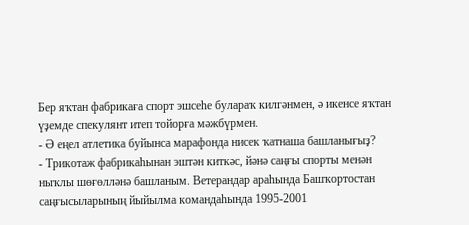Бер яҡтан фабрикаға спорт эшсеһе булараҡ килгәнмен, ә икенсе яҡтан үҙемде спекулянт итеп тойорға мәжбүрмен.
- Ә еңел атлетика буйынса марафонда нисек ҡатнаша башланығыҙ?
- Трикотаж фабрикаһынан эштән киткәс, йәнә саңғы спорты менән ныҡлы шөғөлләнә башланым. Ветерандар араһында Башҡортостан саңғысыларының йыйылма командаһында 1995-2001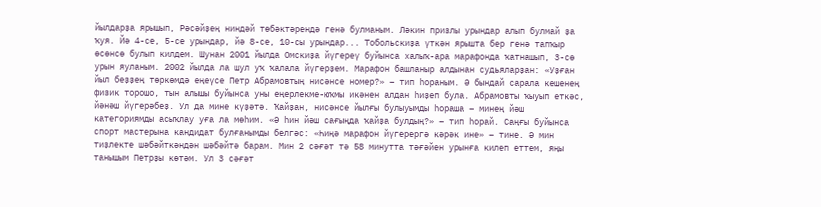йылдарҙа ярышып, Рәсәйҙең ниндәй төбәктәрендә генә булманым. Ләкин призлы урындар алып булмай ҙа ҡуя. Йә 4-се, 5-се урындар, йә 8-се, 10-сы урындар... Тобольскиҙа үткән ярышта бер генә тапҡыр өсөнсө булып килдем. Шунан 2001 йылда Омскиҙа йүгереү буйынса халыҡ-ара марафонда ҡатнашып, 3-сө урын яуланым. 2002 йылда ла шул уҡ ҡалала йүгерҙем. Марафон башланыр алдынан судьяларҙан: «Уҙған йыл беҙҙең төркөмдә еңеүсе Петр Абрамовтың нисәнсе номер?» – тип һораным. Ә бындай сарала кешенең физик торошо, тын алышы буйынса уны еңерлекме-юҡмы икәнен алдан һиҙеп була. Абрамовты ҡыуып еткәс, йәнәш йүгерәбеҙ. Ул да мине күҙәтә. Ҡайҙан, нисәнсе йылғы булыуымды һораша – минең йәш категориямды асыҡлау уға ла мөһим. «Ә һин йәш сағыңда ҡайҙа булдың?» – тип һорай. Саңғы буйынса спорт мастерына кандидат булғанымды белгәс: «Һиңә марафон йүгерергә кәрәк ине» – тине. Ә мин тиҙлекте шәбәйткәндән шәбәйтә барам. Мин 2 сәғәт тә 58 минутта тәғәйен урынға килеп еттем, яңы танышым Петрҙы көтәм. Ул 3 сәғәт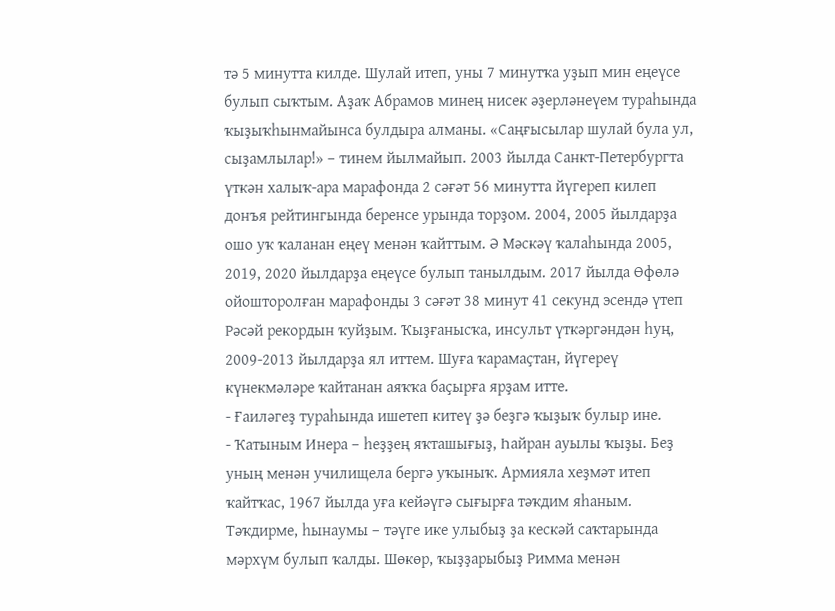тә 5 минутта килде. Шулай итеп, уны 7 минутҡа уҙып мин еңеүсе булып сыҡтым. Аҙаҡ Абрамов минең нисек әҙерләнеүем тураһында ҡыҙыҡһынмайынса булдыра алманы. «Саңғысылар шулай була ул, сыҙамлылар!» – тинем йылмайып. 2003 йылда Санкт-Петербургта үткән халыҡ-ара марафонда 2 сәғәт 56 минутта йүгереп килеп донъя рейтингында беренсе урында торҙом. 2004, 2005 йылдарҙа ошо уҡ ҡаланан еңеү менән ҡайттым. Ә Мәскәү ҡалаһында 2005, 2019, 2020 йылдарҙа еңеүсе булып танылдым. 2017 йылда Өфөлә ойошторолған марафонды 3 сәғәт 38 минут 41 секунд эсендә үтеп Рәсәй рекордын ҡуйҙым. Ҡыҙғанысҡа, инсульт үткәргәндән һуң, 2009-2013 йылдарҙа ял иттем. Шуға ҡарамаҫтан, йүгереү күнекмәләре ҡайтанан аяҡҡа баҫырға ярҙам итте.
- Ғаиләгеҙ тураһында ишетеп китеү ҙә беҙгә ҡыҙыҡ булыр ине.
- Ҡатыным Инера – һеҙҙең яҡташығыҙ, Һайран ауылы ҡыҙы. Беҙ уның менән училищела бергә уҡыныҡ. Армияла хеҙмәт итеп ҡайтҡас, 1967 йылда уға кейәүгә сығырға тәҡдим яһаным. Тәҡдирме, һынаумы – тәүге ике улыбыҙ ҙа кескәй саҡтарында мәрхүм булып ҡалды. Шөкөр, ҡыҙҙарыбыҙ Римма менән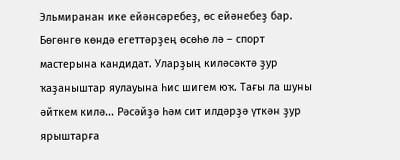Эльмиранан ике ейәнсәребеҙ, өс ейәнебеҙ бар. Бөгөнгө көндә егеттәрҙең өсөһө лә – спорт мастерына кандидат. Уларҙың киләсәктә ҙур ҡаҙаныштар яулауына һис шигем юҡ. Тағы ла шуны әйткем килә... Рәсәйҙә һәм сит илдәрҙә үткән ҙур ярыштарға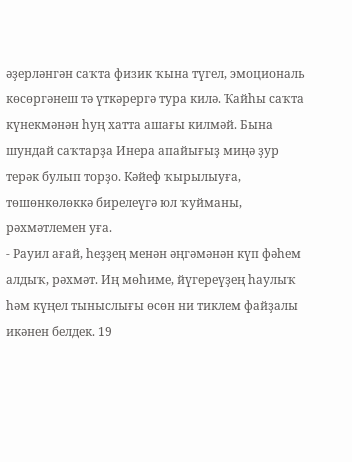әҙерләнгән саҡта физик ҡына түгел, эмоциональ көсөргәнеш тә үткәрергә тура килә. Ҡайһы саҡта күнекмәнән һуң хатта ашағы килмәй. Бына шундай саҡтарҙа Инера апайығыҙ миңә ҙур терәк булып торҙо. Кәйеф ҡырылыуға, төшөнкөлөккә бирелеүгә юл ҡуйманы, рәхмәтлемен уға.
- Рауил ағай, һеҙҙең менән әңгәмәнән күп фәһем алдыҡ, рәхмәт. Иң мөһиме, йүгереүҙең һаулыҡ һәм күңел тыныслығы өсөн ни тиклем файҙалы икәнен белдек. 19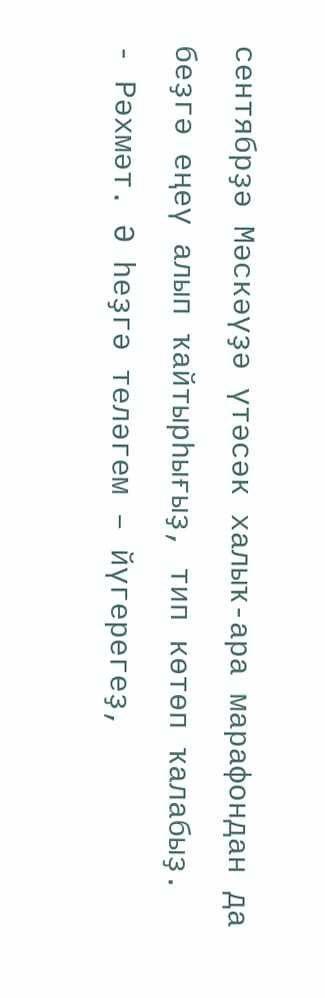сентябрҙә Мәскәүҙә үтәсәк халыҡ-ара марафондан да беҙгә еңеү алып ҡайтырһығыҙ, тип көтөп ҡалабыҙ.
- Рәхмәт. Ә һеҙгә теләгем – йүгерегеҙ,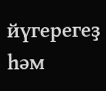йүгерегеҙ һәм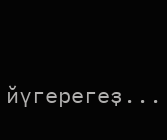йүгерегеҙ...